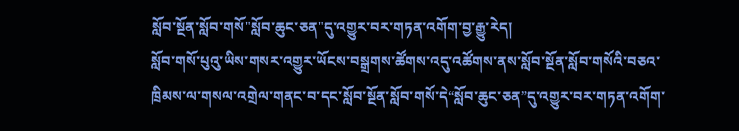སློབ་སྔོན་སློབ་གསོ"སློབ་ཆུང་ཅན"དུ་འགྱུར་བར་གཏན་འགོག་བྱ་རྒྱུ་རེད།
སློབ་གསོ་པུའུ་ཡིས་གསར་འགྱུར་ཡོངས་བསྒྲགས་ཚོགས་འདུ་འཚོགས་ནས་སློབ་སྔོན་སློབ་གསོའི་བཅའ་ཁྲིམས་ལ་གསལ་འགྲེལ་གནང་བ་དང་སློབ་སྔོན་སློབ་གསོ་དེ“སློབ་ཆུང་ཅན”དུ་འགྱུར་བར་གཏན་འགོག་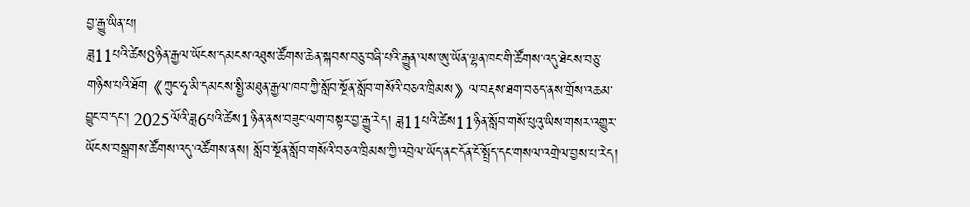བྱ་རྒྱུ་ཡིན་པ།
ཟླ11པའི་ཚེས8ཉིན་རྒྱལ་ཡོངས་དམངས་འཐུས་ཚོགས་ཆེན་སྐབས་བཅུ་བཞི་པའི་རྒྱུན་ལས་ཨུ་ཡོན་ལྷན་ཁང་གི་ཚོགས་འདུ་ཐེངས་བཅུ་གཉིས་པའི་ཐོག《ཀྲུང་ཧྭ་མི་དམངས་སྤྱི་མཐུན་རྒྱལ་ཁབ་ཀྱི་སློབ་སྔོན་སློབ་གསོའི་བཅའ་ཁྲིམས》ལ་བརྡས་ཐག་བཅད་ནས་གྲོས་འཆམ་བྱུང་བ་དང་། 2025ལོའི་ཟླ6པའི་ཚེས1ཉིན་ནས་བཟུང་ལག་བསྟར་བྱ་རྒྱུ་རེད། ཟླ11པའི་ཚེས11ཉིན་སློབ་གསོ་པུའུ་ཡིས་གསར་འགྱུར་ཡོངས་བསྒྲགས་ཚོགས་འདུ་འཚོགས་ནས། སློབ་སྔོན་སློབ་གསོའི་བཅའ་ཁྲིམས་ཀྱི་འབྲེལ་ཡོད་ནང་དོན་ངོ་སྤྲོད་དང་གསལ་འགྲེལ་བྱས་པ་རེད།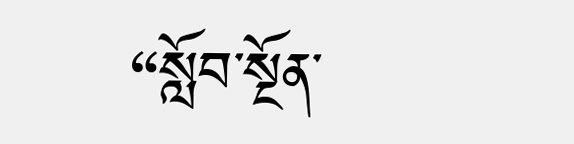“སློབ་སྔོན་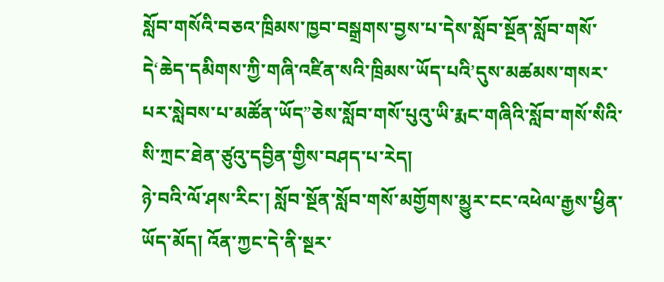སློབ་གསོའི་བཅའ་ཁྲིམས་ཁྱབ་བསྒྲགས་བྱས་པ་དེས་སློབ་སྔོན་སློབ་གསོ་དེ‘ཆེད་དམིགས་ཀྱི་གཞི་འཛིན་སའི་ཁྲིམས་ཡོད་པའི’དུས་མཚམས་གསར་པར་སླེབས་པ་མཚོན་ཡོད”ཅེས་སློབ་གསོ་པུའུ་ཡི་རྨང་གཞིའི་སློབ་གསོ་སིའི་སི་ཀྲང་ཐེན་ཙུའུ་དབྱིན་གྱིས་བཤད་པ་རེད།
ཉེ་བའི་ལོ་ཤས་རིང་། སློབ་སྔོན་སློབ་གསོ་མགྱོགས་མྱུར་ངང་འཕེལ་རྒྱས་ཕྱིན་ཡོད་མོད། འོན་ཀྱང་དེ་ནི་སྔར་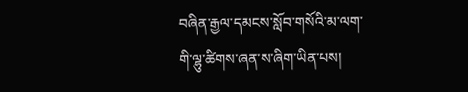བཞིན་རྒྱལ་དམངས་སློབ་གསོའི་མ་ལག་གི་ལྷུ་ཚིགས་ཞན་ས་ཞིག་ཡིན་པས།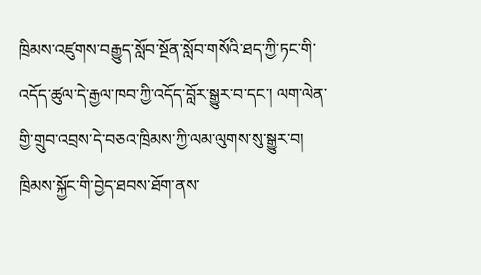ཁྲིམས་འཛུགས་བརྒྱུད་སློབ་སྔོན་སློབ་གསོའི་ཐད་ཀྱི་ཏང་གི་འདོད་ཚུལ་དེ་རྒྱལ་ཁབ་ཀྱི་འདོད་བློར་སྒྱུར་བ་དང་། ལག་ལེན་གྱི་གྲུབ་འབྲས་དེ་བཅའ་ཁྲིམས་ཀྱི་ལམ་ལུགས་སུ་སྒྱུར་བ། ཁྲིམས་སྐྱོང་གི་བྱེད་ཐབས་ཐོག་ནས་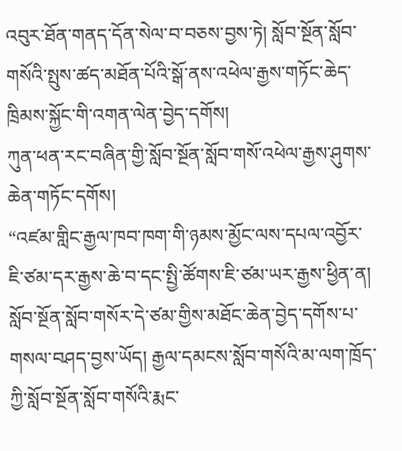འབུར་ཐོན་གནད་དོན་སེལ་བ་བཅས་བྱས་ཏེ། སློབ་སྔོན་སློབ་གསོའི་སྤུས་ཚད་མཐོན་པོའི་སྒོ་ནས་འཕེལ་རྒྱས་གཏོང་ཆེད་ཁྲིམས་སྐྱོང་གི་འགན་ལེན་བྱེད་དགོས།
ཀུན་ཕན་རང་བཞིན་གྱི་སློབ་སྔོན་སློབ་གསོ་འཕེལ་རྒྱས་ཤུགས་ཆེན་གཏོང་དགོས།
“འཛམ་གླིང་རྒྱལ་ཁབ་ཁག་གི་ཉམས་མྱོང་ལས་དཔལ་འབྱོར་ཇི་ཙམ་དར་རྒྱས་ཆེ་བ་དང་སྤྱི་ཚོགས་ཇི་ཙམ་ཡར་རྒྱས་ཕྱིན་ན། སློབ་སྔོན་སློབ་གསོར་དེ་ཙམ་གྱིས་མཐོང་ཆེན་བྱེད་དགོས་པ་གསལ་བཤད་བྱས་ཡོད། རྒྱལ་དམངས་སློབ་གསོའི་མ་ལག་ཁྲོད་ཀྱི་སློབ་སྔོན་སློབ་གསོའི་རྨང་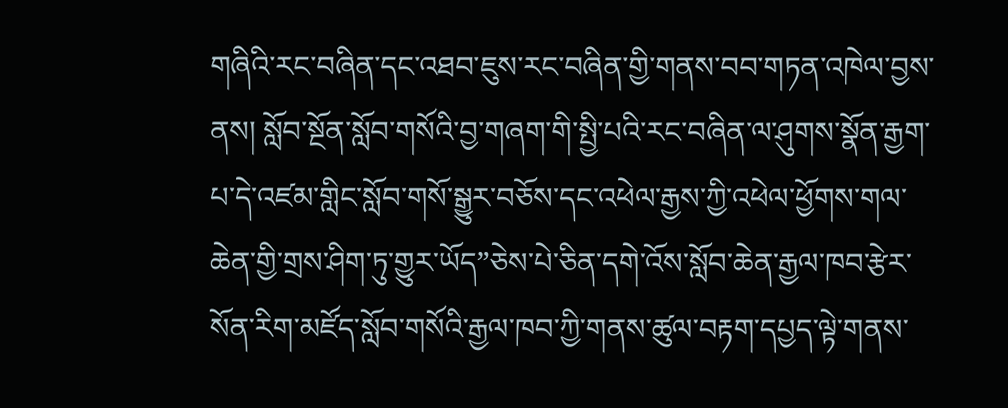གཞིའི་རང་བཞིན་དང་འཐབ་ཇུས་རང་བཞིན་གྱི་གནས་བབ་གཏན་འཁེལ་བྱས་ནས། སློབ་སྔོན་སློབ་གསོའི་བྱ་གཞག་གི་སྤྱི་པའི་རང་བཞིན་ལ་ཤུགས་སྣོན་རྒྱག་པ་དེ་འཛམ་གླིང་སློབ་གསོ་སྒྱུར་བཅོས་དང་འཕེལ་རྒྱས་ཀྱི་འཕེལ་ཕྱོགས་གལ་ཆེན་གྱི་གྲས་ཤིག་ཏུ་གྱུར་ཡོད”ཅེས་པེ་ཅིན་དགེ་འོས་སློབ་ཆེན་རྒྱལ་ཁབ་རྩེར་སོན་རིག་མཛོད་སློབ་གསོའི་རྒྱལ་ཁབ་ཀྱི་གནས་ཚུལ་བརྟག་དཔྱད་ལྟེ་གནས་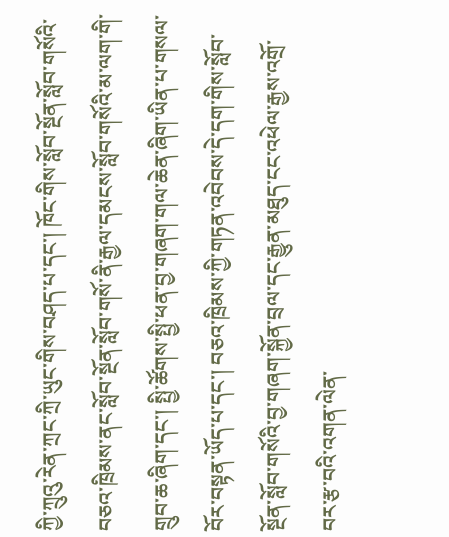ཀྱི་ཀྲུའུ་རེན་ཀྲང་ཀྲི་ཡུང་གིས་བཤད་པ་དང་། ཁོང་གིས་སློབ་སྔོན་སློབ་གསོའི་བཅའ་ཁྲིམས་ནང་སློབ་སྔོན་སློབ་གསོ་ནི་རྒྱལ་དམངས་སློབ་གསོའི་མ་ལག་གི་གྲུབ་ཆ་ཞིག་དང་། སྤྱི་ཚོགས་སྤྱི་ཕན་བྱ་གཞག་གལ་ཆེན་ཞིག་ཡིན་པ་གསལ་བོར་བསྟན་ཡོད་པ་དང་། བཅའ་ཁྲིམས་ཀྱི་གཏན་འབེབས་དེ་དག་གིས་སློབ་སྔོན་སློབ་གསོའི་བྱ་གཞག་སྐྱོན་བྲལ་དང་རྒྱུན་མཐུད་ངང་འཕེལ་རྒྱས་འགྲོ་བར་རྩ་བའི་འགན་ལེན་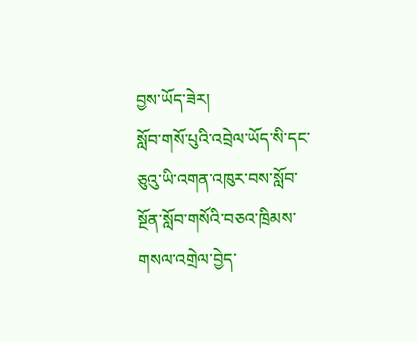བྱས་ཡོད་ཟེར།
སློབ་གསོ་པུའི་འབྲེལ་ཡོད་སི་དང་ཅུའུ་ཡི་འགན་འཁུར་བས་སློབ་སྔོན་སློབ་གསོའི་བཅའ་ཁྲིམས་གསལ་འགྲེལ་བྱེད་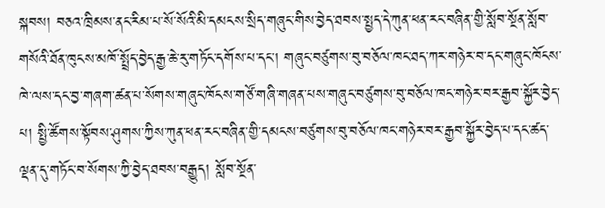སྐབས། བཅའ་ཁྲིམས་ནང་རིམ་པ་སོ་སོའི་མི་དམངས་སྲིད་གཞུང་གིས་བྱེད་ཐབས་སྤྱད་དེ་ཀུན་ཕན་རང་བཞིན་གྱི་སློབ་སྔོན་སློབ་གསོའི་ཐོན་ཁུངས་མཁོ་སྤྲོད་བྱེད་རྒྱ་ཆེ་རུ་གཏོང་དགོས་པ་དང་། གཞུང་བཙུགས་བུ་བཅོལ་ཁང་ཐད་ཀར་གཉེར་བ་དང་གཞུང་ཁོངས་ཁེ་ལས་དང་བྱ་གཞག་ཚན་པ་སོགས་གཞུང་ཁོངས་གཙོ་གཞི་གཞན་པས་གཞུང་བཙུགས་བུ་བཅོལ་ཁང་གཉེར་བར་རྒྱབ་སྐྱོར་བྱེད་པ། སྤྱི་ཚོགས་སྟོབས་ཤུགས་ཀྱིས་ཀུན་ཕན་རང་བཞིན་གྱི་དམངས་བཙུགས་བུ་བཅོལ་ཁང་གཉེར་བར་རྒྱབ་སྐྱོར་བྱེད་པ་དང་ཚད་ལྡན་དུ་གཏོང་བ་སོགས་ཀྱི་བྱེད་ཐབས་བརྒྱུད། སློབ་སྔོན་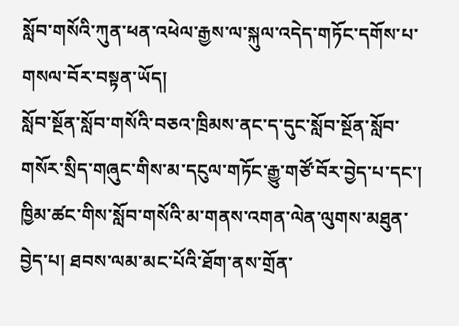སློབ་གསོའི་ཀུན་ཕན་འཕེལ་རྒྱས་ལ་སྐུལ་འདེད་གཏོང་དགོས་པ་གསལ་བོར་བསྟན་ཡོད།
སློབ་སྔོན་སློབ་གསོའི་བཅའ་ཁྲིམས་ནང་ད་དུང་སློབ་སྔོན་སློབ་གསོར་སྲིད་གཞུང་གིས་མ་དངུལ་གཏོང་རྒྱུ་གཙོ་བོར་བྱེད་པ་དང་། ཁྱིམ་ཚང་གིས་སློབ་གསོའི་མ་གནས་འགན་ལེན་ལུགས་མཐུན་བྱེད་པ། ཐབས་ལམ་མང་པོའི་ཐོག་ནས་གྲོན་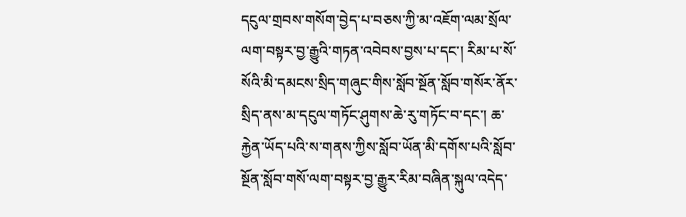དངུལ་གྲབས་གསོག་བྱེད་པ་བཅས་ཀྱི་མ་འཇོག་ལམ་སྲོལ་ལག་བསྟར་བྱ་རྒྱུའི་གཏན་འབེབས་བྱས་པ་དང་། རིམ་པ་སོ་སོའི་མི་དམངས་སྲིད་གཞུང་གིས་སློབ་སྔོན་སློབ་གསོར་ནོར་སྲིད་ནས་མ་དངུལ་གཏོང་ཤུགས་ཆེ་རུ་གཏོང་བ་དང་། ཆ་རྐྱེན་ཡོད་པའི་ས་གནས་ཀྱིས་སློབ་ཡོན་མི་དགོས་པའི་སློབ་སྔོན་སློབ་གསོ་ལག་བསྟར་བྱ་རྒྱུར་རིམ་བཞིན་སྐུལ་འདེད་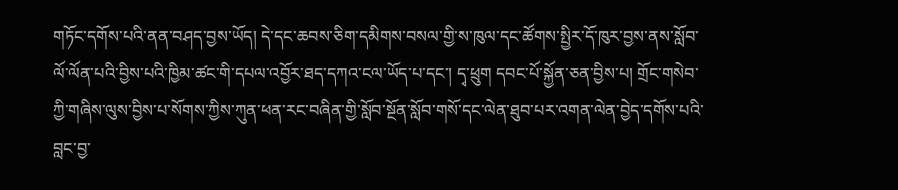གཏོང་དགོས་པའི་ནན་བཤད་བྱས་ཡོད། དེ་དང་ཆབས་ཅིག་དམིགས་བསལ་གྱི་ས་ཁུལ་དང་ཚོགས་སྤྱིར་དོ་ཁུར་བྱས་ནས་སློབ་ལོ་ལོན་པའི་བྱིས་པའི་ཁྱིམ་ཚང་གི་དཔལ་འབྱོར་ཐད་དཀའ་ངལ་ཡོད་པ་དང་། དྭ་ཕྲུག དབང་པོ་སྐྱོན་ཅན་བྱིས་པ། གྲོང་གསེབ་ཀྱི་གཞིས་ལུས་བྱིས་པ་སོགས་ཀྱིས་ཀུན་ཕན་རང་བཞིན་གྱི་སློབ་སྔོན་སློབ་གསོ་དང་ལེན་ཐུབ་པར་འགན་ལེན་བྱེད་དགོས་པའི་བླང་བྱ་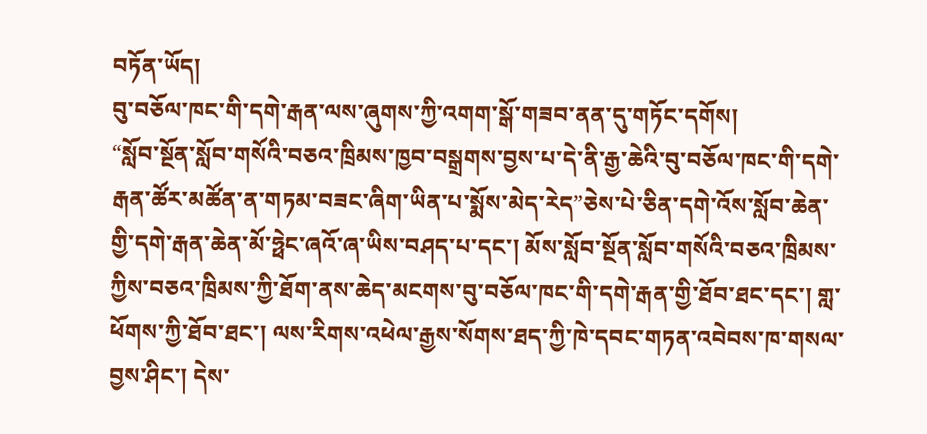བཏོན་ཡོད།
བུ་བཅོལ་ཁང་གི་དགེ་རྒན་ལས་ཞུགས་ཀྱི་འགག་སྒོ་གཟབ་ནན་དུ་གཏོང་དགོས།
“སློབ་སྔོན་སློབ་གསོའི་བཅའ་ཁྲིམས་ཁྱབ་བསྒྲགས་བྱས་པ་དེ་ནི་རྒྱ་ཆེའི་བུ་བཅོལ་ཁང་གི་དགེ་རྒན་ཚོར་མཚོན་ན་གཏམ་བཟང་ཞིག་ཡིན་པ་སྨོས་མེད་རེད”ཅེས་པེ་ཅིན་དགེ་འོས་སློབ་ཆེན་གྱི་དགེ་རྒན་ཆེན་མོ་ཧྥེང་ཞའོ་ཞ་ཡིས་བཤད་པ་དང་། མོས་སློབ་སྔོན་སློབ་གསོའི་བཅའ་ཁྲིམས་ཀྱིས་བཅའ་ཁྲིམས་ཀྱི་ཐོག་ནས་ཆེད་མངགས་བུ་བཅོལ་ཁང་གི་དགེ་རྒན་གྱི་ཐོབ་ཐང་དང་། གླ་ཕོགས་ཀྱི་ཐོབ་ཐང་། ལས་རིགས་འཕེལ་རྒྱས་སོགས་ཐད་ཀྱི་ཁེ་དབང་གཏན་འབེབས་ཁ་གསལ་བྱས་ཤིང་། དེས་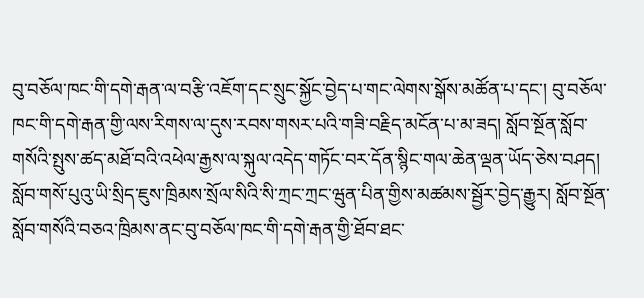བུ་བཅོལ་ཁང་གི་དགེ་རྒན་ལ་བརྩི་འཇོག་དང་སྲུང་སྐྱོང་བྱེད་པ་གང་ལེགས་སྒོས་མཚོན་པ་དང་། བུ་བཅོལ་ཁང་གི་དགེ་རྒན་གྱི་ལས་རིགས་ལ་དུས་རབས་གསར་པའི་གཟི་བརྗིད་མངོན་པ་མ་ཟད། སློབ་སྔོན་སློབ་གསོའི་སྤུས་ཚད་མཐོ་བའི་འཕེལ་རྒྱས་ལ་སྐུལ་འདེད་གཏོང་བར་དོན་སྙིང་གལ་ཆེན་ལྡན་ཡོད་ཅེས་བཤད།
སློབ་གསོ་པུའུ་ཡི་སྲིད་ཇུས་ཁྲིམས་སྲོལ་སིའི་སི་ཀྲང་ཀྲང་ཝུན་པིན་གྱིས་མཚམས་སྦྱོར་བྱེད་རྒྱུར། སློབ་སྔོན་སློབ་གསོའི་བཅའ་ཁྲིམས་ནང་བུ་བཅོལ་ཁང་གི་དགེ་རྒན་གྱི་ཐོབ་ཐང་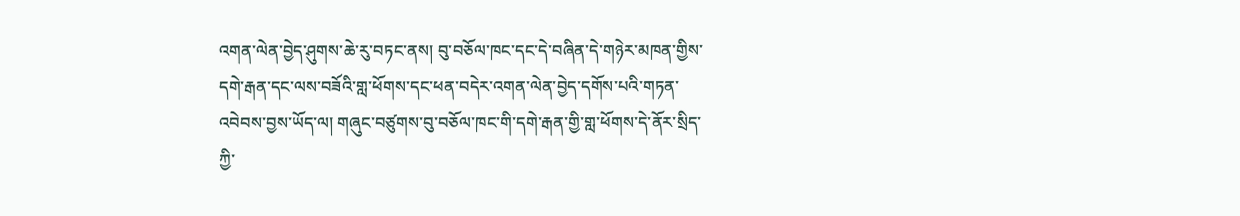འགན་ལེན་བྱེད་ཤུགས་ཆེ་རུ་བཏང་ནས། བུ་བཅོལ་ཁང་དང་དེ་བཞིན་དེ་གཉེར་མཁན་གྱིས་དགེ་རྒན་དང་ལས་བཟོའི་གླ་ཕོགས་དང་ཕན་བདེར་འགན་ལེན་བྱེད་དགོས་པའི་གཏན་འབེབས་བྱས་ཡོད་ལ། གཞུང་བཙུགས་བུ་བཅོལ་ཁང་གི་དགེ་རྒན་གྱི་གླ་ཕོགས་དེ་ནོར་སྲིད་ཀྱི་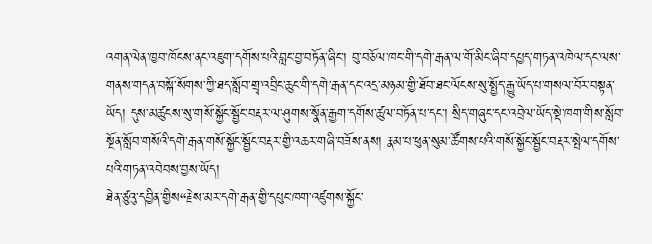འགན་ལེན་ཁྱབ་ཁོངས་ནང་འཇུག་དགོས་པའི་བླང་བྱ་བཏོན་ཞིང་། བུ་བཅོལ་ཁང་གི་དགེ་རྒན་ལ་གོ་མིང་ཞིབ་དཔྱད་གཏན་འཁེལ་དང་ལས་གནས་གདན་བསྐོ་སོགས་ཀྱི་ཐད་སློབ་གྲྭ་འབྲིང་ཆུང་གི་དགེ་རྒན་དང་འདྲ་མཉམ་གྱི་ཐོབ་ཐང་ལོངས་སུ་སྤྱོད་རྒྱུ་ཡོད་པ་གསལ་བོར་བསྟན་ཡོད། དུས་མཚུངས་སུ་གསོ་སྐྱོང་སྦྱོང་བརྡར་ལ་ཤུགས་སྣོན་རྒྱག་དགོས་ཚུལ་བཏོན་པ་དང་། སྲིད་གཞུང་དང་འབྲེལ་ཡོད་སྡེ་ཁག་གིས་སློབ་སྔོན་སློབ་གསོའི་དགེ་རྒན་གསོ་སྐྱོང་སྦྱོང་བརྡར་གྱི་འཆར་གཞི་བཟོས་ནས། རྣམ་པ་ཕུན་སུམ་ཚོགས་པའི་གསོ་སྐྱོང་སྦྱོང་བརྡར་སྤེལ་དགོས་པའི་གཏན་འབེབས་བྱས་ཡོད།
ཐེན་ཙུའུ་དབྱིན་གྱིས“རྗེས་མར་དགེ་རྒན་གྱི་དཔུང་ཁག་འཛུགས་སྐྱོང་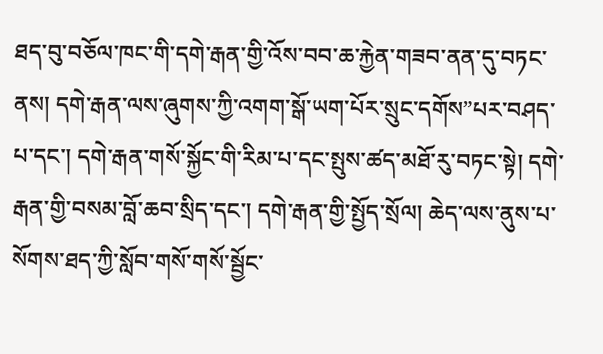ཐད་བུ་བཅོལ་ཁང་གི་དགེ་རྒན་གྱི་འོས་བབ་ཆ་རྐྱེན་གཟབ་ནན་དུ་བཏང་ནས། དགེ་རྒན་ལས་ཞུགས་ཀྱི་འགག་སྒོ་ཡག་པོར་སྲུང་དགོས”པར་བཤད་པ་དང་། དགེ་རྒན་གསོ་སྐྱོང་གི་རིམ་པ་དང་སྤུས་ཚད་མཐོ་རུ་བཏང་སྟེ། དགེ་རྒན་གྱི་བསམ་བློ་ཆབ་སྲིད་དང་། དགེ་རྒན་གྱི་སྤྱོད་སྲོལ། ཆེད་ལས་ནུས་པ་སོགས་ཐད་ཀྱི་སློབ་གསོ་གསོ་སྦྱོང་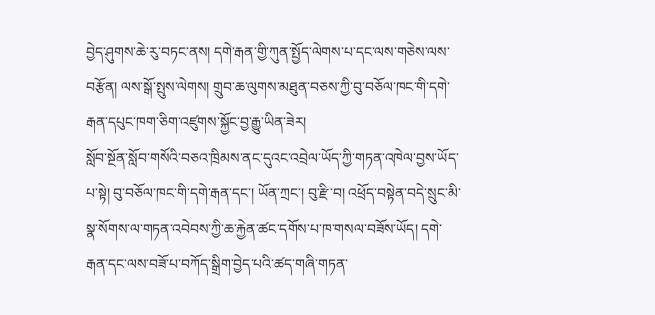བྱེད་ཤུགས་ཆེ་རུ་བཏང་ནས། དགེ་རྒན་གྱི་ཀུན་སྤྱོད་ལེགས་པ་དང་ལས་གཅེས་ལས་བརྩོན། ལས་སྒོ་སྤུས་ལེགས། གྲུབ་ཆ་ལུགས་མཐུན་བཅས་ཀྱི་བུ་བཅོལ་ཁང་གི་དགེ་རྒན་དཔུང་ཁག་ཅིག་འཛུགས་སྐྱོང་བྱ་རྒྱུ་ཡིན་ཟེར།
སློབ་སྔོན་སློབ་གསོའི་བཅའ་ཁྲིམས་ནང་དུའང་འབྲེལ་ཡོད་ཀྱི་གཏན་འཁེལ་བྱས་ཡོད་པ་སྟེ། བུ་བཅོལ་ཁང་གི་དགེ་རྒན་དང་། ཡོན་ཀྲང་། བུ་རྫི་བ། འཕྲོད་བསྟེན་བདེ་སྲུང་མི་སྣ་སོགས་ལ་གཏན་འབེབས་ཀྱི་ཆ་རྐྱེན་ཚང་དགོས་པ་ཁ་གསལ་བཟོས་ཡོད། དགེ་རྒན་དང་ལས་བཟོ་པ་བཀོད་སྒྲིག་བྱེད་པའི་ཚད་གཞི་གཏན་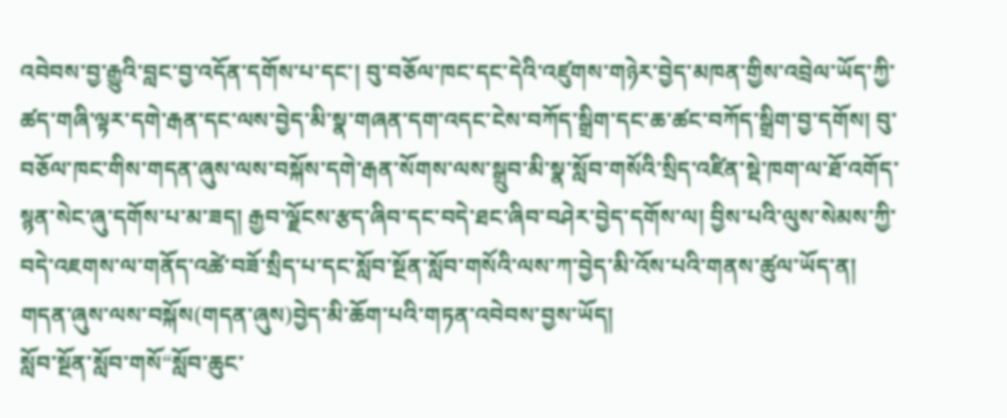འབེབས་བྱ་རྒྱུའི་བླང་བྱ་འདོན་དགོས་པ་དང་། བུ་བཅོལ་ཁང་དང་དེའི་འཛུགས་གཉེར་བྱེད་མཁན་གྱིས་འབྲེལ་ཡོད་ཀྱི་ཚད་གཞི་ལྟར་དགེ་རྒན་དང་ལས་བྱེད་མི་སྣ་གཞན་དག་འདང་ངེས་བཀོད་སྒྲིག་དང་ཆ་ཚང་བཀོད་སྒྲིག་བྱ་དགོས། བུ་བཅོལ་ཁང་གིས་གདན་ཞུས་ལས་བསྐོས་དགེ་རྒན་སོགས་ལས་སྒྲུབ་མི་སྣ་སློབ་གསོའི་སྲིད་འཛིན་སྡེ་ཁག་ལ་ཐོ་འགོད་སྙན་སེང་ཞུ་དགོས་པ་མ་ཟད། རྒྱབ་ལྗོངས་རྩད་ཞིབ་དང་བདེ་ཐང་ཞིབ་བཤེར་བྱེད་དགོས་ལ། བྱིས་པའི་ལུས་སེམས་ཀྱི་བདེ་འཇགས་ལ་གནོད་འཚེ་བཟོ་སྲིད་པ་དང་སློབ་སྔོན་སློབ་གསོའི་ལས་ཀ་བྱེད་མི་འོས་པའི་གནས་ཚུལ་ཡོད་ན། གདན་ཞུས་ལས་བསྐོས(གདན་ཞུས)བྱེད་མི་ཆོག་པའི་གཏན་འབེབས་བྱས་ཡོད།
སློབ་སྔོན་སློབ་གསོ“སློབ་ཆུང་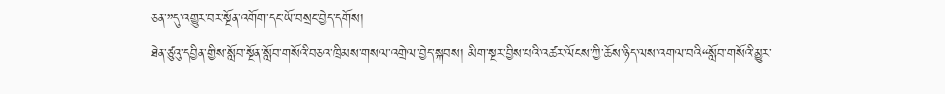ཅན་”དུ་འགྱུར་བར་སྔོན་འགོག་དང་ཡོ་བསྲང་བྱེད་དགོས།
ཐེན་ཙུའུ་དབྱིན་གྱིས་སློབ་སྔོན་སློབ་གསོའི་བཅའ་ཁྲིམས་གསལ་འགྲེལ་བྱེད་སྐབས། མིག་སྔར་བྱིས་པའི་འཚར་ལོངས་ཀྱི་ཆོས་ཉིད་ལས་འགལ་བའི“སློབ་གསོའི་མྱུར་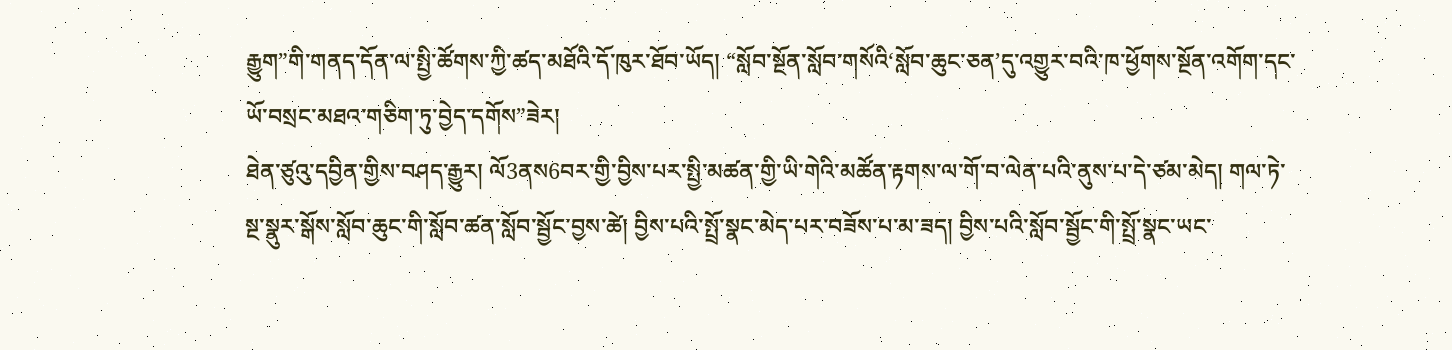རྒྱུག”གི་གནད་དོན་ལ་སྤྱི་ཚོགས་ཀྱི་ཚད་མཐོའི་དོ་ཁུར་ཐོབ་ཡོད། “སློབ་སྔོན་སློབ་གསོའི‘སློབ་ཆུང་ཅན’དུ་འགྱུར་བའི་ཁ་ཕྱོགས་སྔོན་འགོག་དང་ཡོ་བསྲང་མཐའ་གཅིག་ཏུ་བྱེད་དགོས”ཟེར།
ཐེན་ཙུའུ་དབྱིན་གྱིས་བཤད་རྒྱུར། ལོ3ནས6བར་གྱི་བྱིས་པར་སྤྱི་མཚན་གྱི་ཡི་གེའི་མཚོན་རྟགས་ལ་གོ་བ་ལེན་པའི་ནུས་པ་དེ་ཙམ་མེད། གལ་ཏེ་སྔ་སྣུར་སྒོས་སློབ་ཆུང་གི་སློབ་ཚན་སློབ་སྦྱོང་བྱས་ཚེ། བྱིས་པའི་སྤྲོ་སྣང་མེད་པར་བཟོས་པ་མ་ཟད། བྱིས་པའི་སློབ་སྦྱོང་གི་སྤྲོ་སྣང་ཡང་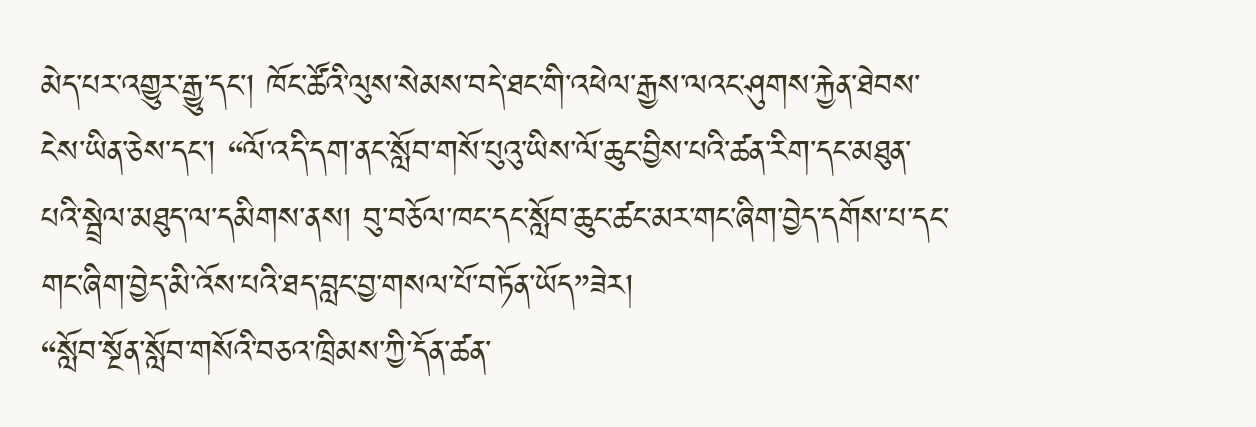མེད་པར་འགྱུར་རྒྱུ་དང་། ཁོང་ཚོའི་ལུས་སེམས་བདེ་ཐང་གི་འཕེལ་རྒྱས་ལའང་ཤུགས་རྐྱེན་ཐེབས་ངེས་ཡིན་ཅེས་དང་། “ལོ་འདི་དག་ནང་སློབ་གསོ་པུའུ་ཡིས་ལོ་ཆུང་བྱིས་པའི་ཚན་རིག་དང་མཐུན་པའི་སྦྲེལ་མཐུད་ལ་དམིགས་ནས། བུ་བཅོལ་ཁང་དང་སློབ་ཆུང་ཚང་མར་གང་ཞིག་བྱེད་དགོས་པ་དང་གང་ཞིག་བྱེད་མི་འོས་པའི་ཐད་བླང་བྱ་གསལ་པོ་བཏོན་ཡོད”ཟེར།
“སློབ་སྔོན་སློབ་གསོའི་བཅའ་ཁྲིམས་ཀྱི་དོན་ཚན་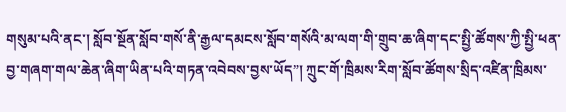གསུམ་པའི་ནང་། སློབ་སྔོན་སློབ་གསོ་ནི་རྒྱལ་དམངས་སློབ་གསོའི་མ་ལག་གི་གྲུབ་ཆ་ཞིག་དང་སྤྱི་ཚོགས་ཀྱི་སྤྱི་ཕན་བྱ་གཞག་གལ་ཆེན་ཞིག་ཡིན་པའི་གཏན་འབེབས་བྱས་ཡོད”། ཀྲུང་གོ་ཁྲིམས་རིག་སློབ་ཚོགས་སྲིད་འཛིན་ཁྲིམས་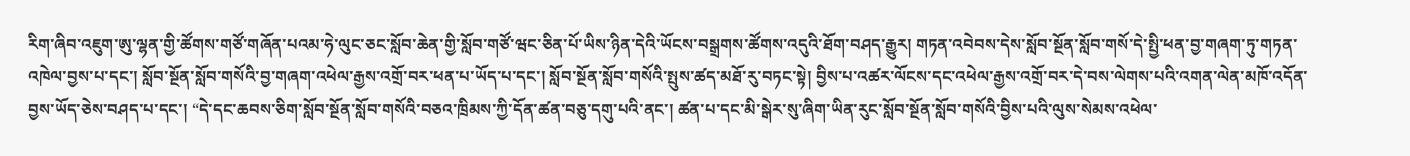རིག་ཞིབ་འཇུག་ཨུ་ལྷན་གྱི་ཚོགས་གཙོ་གཞོན་པའམ་ཧེ་ལུང་ཅང་སློབ་ཆེན་གྱི་སློབ་གཙོ་ཝང་ཅིན་པོ་ཡིས་ཉིན་དེའི་ཡོངས་བསྒྲགས་ཚོགས་འདུའི་ཐོག་བཤད་རྒྱུར། གཏན་འབེབས་དེས་སློབ་སྔོན་སློབ་གསོ་དེ་སྤྱི་ཕན་བྱ་གཞག་ཏུ་གཏན་འཁེལ་བྱས་པ་དང་། སློབ་སྔོན་སློབ་གསོའི་བྱ་གཞག་འཕེལ་རྒྱས་འགྲོ་བར་ཕན་པ་ཡོད་པ་དང་། སློབ་སྔོན་སློབ་གསོའི་སྤུས་ཚད་མཐོ་རུ་བཏང་སྟེ། བྱིས་པ་འཚར་ལོངས་དང་འཕེལ་རྒྱས་འགྲོ་བར་དེ་བས་ལེགས་པའི་འགན་ལེན་མཁོ་འདོན་བྱས་ཡོད་ཅེས་བཤད་པ་དང་། “དེ་དང་ཆབས་ཅིག་སློབ་སྔོན་སློབ་གསོའི་བཅའ་ཁྲིམས་ཀྱི་དོན་ཚན་བཅུ་དགུ་པའི་ནང་། ཚན་པ་དང་མི་སྒེར་སུ་ཞིག་ཡིན་རུང་སློབ་སྔོན་སློབ་གསོའི་བྱིས་པའི་ལུས་སེམས་འཕེལ་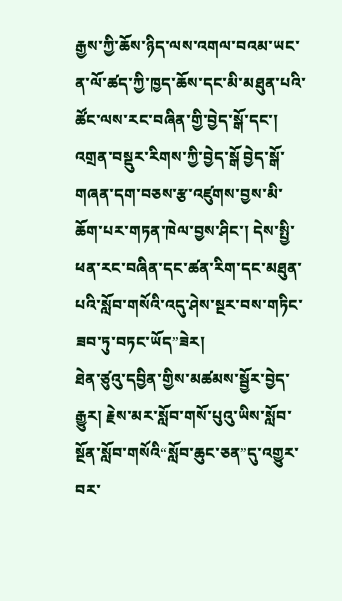རྒྱས་ཀྱི་ཆོས་ཉིད་ལས་འགལ་བའམ་ཡང་ན་ལོ་ཚད་ཀྱི་ཁྱད་ཆོས་དང་མི་མཐུན་པའི་ཚོང་ལས་རང་བཞིན་གྱི་བྱེད་སྒོ་དང་། འགྲན་བསྡུར་རིགས་ཀྱི་བྱེད་སྒོ བྱེད་སྒོ་གཞན་དག་བཅས་རྩ་འཛུགས་བྱས་མི་ཆོག་པར་གཏན་ཁེལ་བྱས་ཤིང་། དེས་སྤྱི་ཕན་རང་བཞིན་དང་ཚན་རིག་དང་མཐུན་པའི་སློབ་གསོའི་འདུ་ཤེས་སྔར་བས་གཏིང་ཟབ་ཏུ་བཏང་ཡོད”ཟེར།
ཐེན་ཙུའུ་དབྱིན་གྱིས་མཚམས་སྦྱོར་བྱེད་རྒྱུར། རྗེས་མར་སློབ་གསོ་པུའུ་ཡིས་སློབ་སྔོན་སློབ་གསོའི“སློབ་ཆུང་ཅན”དུ་འགྱུར་བར་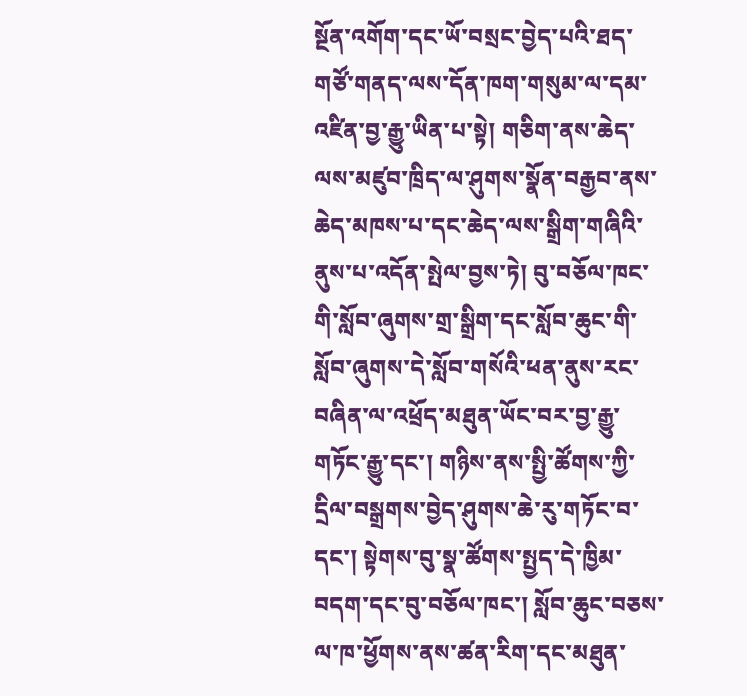སྔོན་འགོག་དང་ཡོ་བསྲང་བྱེད་པའི་ཐད་གཙོ་གནད་ལས་དོན་ཁག་གསུམ་ལ་དམ་འཛིན་བྱ་རྒྱུ་ཡིན་པ་སྟེ། གཅིག་ནས་ཆེད་ལས་མཛུབ་ཁྲིད་ལ་ཤུགས་སྣོན་བརྒྱབ་ནས་ཆེད་མཁས་པ་དང་ཆེད་ལས་སྒྲིག་གཞིའི་ནུས་པ་འདོན་སྤེལ་བྱས་ཏེ། བུ་བཅོལ་ཁང་གི་སློབ་ཞུགས་གྲ་སྒྲིག་དང་སློབ་ཆུང་གི་སློབ་ཞུགས་དེ་སློབ་གསོའི་ཕན་ནུས་རང་བཞིན་ལ་འཕྲོད་མཐུན་ཡོང་བར་བྱ་རྒྱུ་གཏོང་རྒྱུ་དང་། གཉིས་ནས་སྤྱི་ཚོགས་ཀྱི་དྲིལ་བསྒྲགས་བྱེད་ཤུགས་ཆེ་རུ་གཏོང་བ་དང་། སྟེགས་བུ་སྣ་ཚོགས་སྤྱད་དེ་ཁྱིམ་བདག་དང་བུ་བཅོལ་ཁང་། སློབ་ཆུང་བཅས་ལ་ཁ་ཕྱོགས་ནས་ཚན་རིག་དང་མཐུན་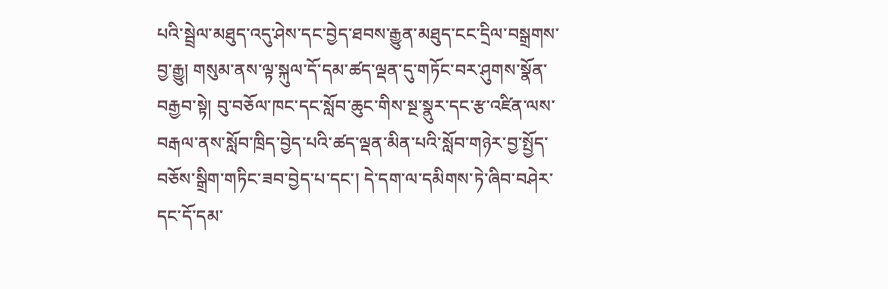པའི་སྦྲེལ་མཐུད་འདུ་ཤེས་དང་བྱེད་ཐབས་རྒྱུན་མཐུད་ངང་དྲིལ་བསྒྲགས་བྱ་རྒྱུ། གསུམ་ནས་ལྟ་སྐུལ་དོ་དམ་ཚད་ལྡན་དུ་གཏོང་བར་ཤུགས་སྣོན་བརྒྱབ་སྟེ། བུ་བཅོལ་ཁང་དང་སློབ་ཆུང་གིས་སྔ་སྣུར་དང་རྩ་འཛིན་ལས་བརྒལ་ནས་སློབ་ཁྲིད་བྱེད་པའི་ཚད་ལྡན་མིན་པའི་སློབ་གཉེར་བྱ་སྤྱོད་བཅོས་སྒྲིག་གཏིང་ཟབ་བྱེད་པ་དང་། དེ་དག་ལ་དམིགས་ཏེ་ཞིབ་བཤེར་དང་དོ་དམ་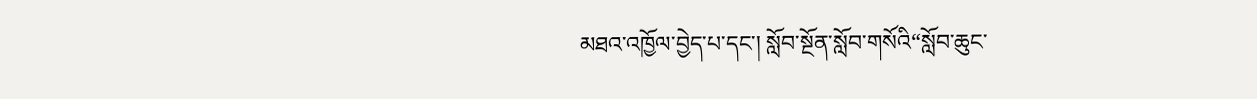མཐའ་འཁྱོལ་བྱེད་པ་དང་། སློབ་སྔོན་སློབ་གསོའི“སློབ་ཆུང་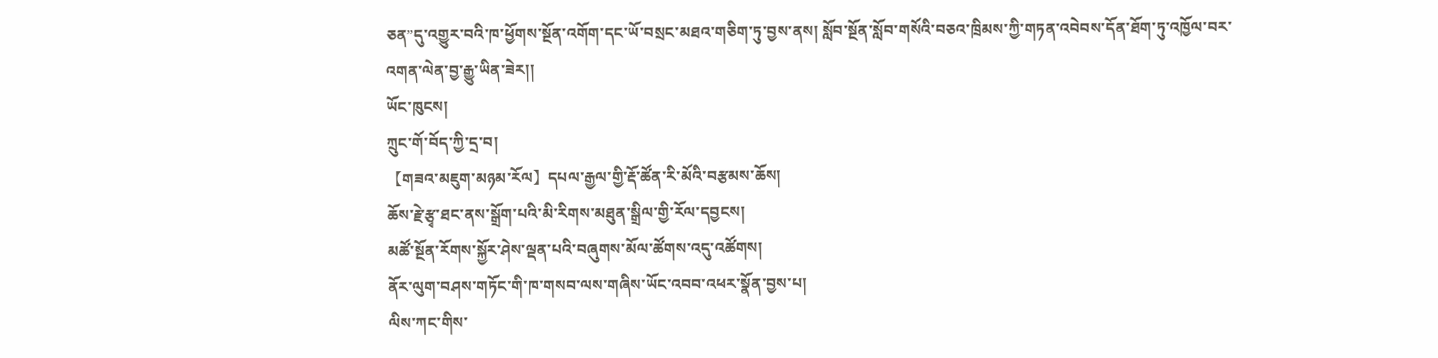ཅན”དུ་འགྱུར་བའི་ཁ་ཕྱོགས་སྔོན་འགོག་དང་ཡོ་བསྲང་མཐའ་གཅིག་ཏུ་བྱས་ནས། སློབ་སྔོན་སློབ་གསོའི་བཅའ་ཁྲིམས་ཀྱི་གཏན་འབེབས་དོན་ཐོག་ཏུ་འཁྱོལ་བར་འགན་ལེན་བྱ་རྒྱུ་ཡིན་ཟེར།།
ཡོང་ཁུངས།
ཀྲུང་གོ་བོད་ཀྱི་དྲ་བ།
【གཟའ་མཇུག་མཉམ་རོལ】དཔལ་རྒྱལ་གྱི་རྡོ་ཚོན་རི་མོའི་བརྩམས་ཆོས།
ཆོས་རྗེ་རྩྭ་ཐང་ནས་སྒྲོག་པའི་མི་རིགས་མཐུན་སྒྲིལ་གྱི་རོལ་དབྱངས།
མཚོ་སྔོན་རོགས་སྐྱོར་ཤེས་ལྡན་པའི་བཞུགས་མོལ་ཚོགས་འདུ་འཚོགས།
ནོར་ལུག་བཤས་གཏོང་གི་ཁ་གསབ་ལས་གཞིས་ཡོང་འབབ་འཕར་སྣོན་བྱས་པ།
ལིས་ཀང་གིས་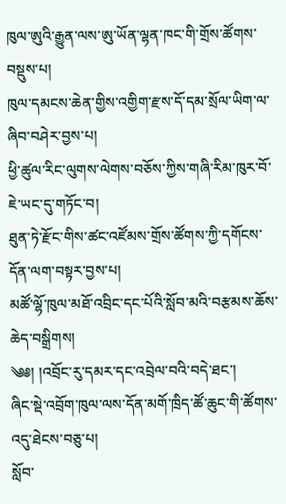ཁུལ་ཨུའི་རྒྱུན་ལས་ཨུ་ཡོན་ལྷན་ཁང་གི་གྲོས་ཚོགས་བསྡུས་པ།
ཁུལ་དམངས་ཆེན་གྱིས་འགྱིག་རྫས་དོ་དམ་སྲོལ་ཡིག་ལ་ཞིབ་བཤེར་བྱས་པ།
ཕྱི་ཚུལ་རིང་ལུགས་ལེགས་བཅོས་ཀྱིས་གཞི་རིམ་ཁུར་བོ་ཇེ་ཡང་དུ་གཏོང་བ།
ཐུན་ཏེ་རྫོང་གིས་ཚང་འཛོམས་གྲོས་ཚོགས་ཀྱི་དགོངས་དོན་ལག་བསྟར་བྱས་པ།
མཚོ་ལྷོ་ཁུལ་མཐོ་འབྲིང་དང་པོའི་སློབ་མའི་བརྩམས་ཆོས་ཆེད་བསྒྲིགས།
༄༅། །འབྲོང་རུ་དམར་དང་འབྲེལ་བའི་བདེ་ཐང་།
ཞིང་སྡེ་འབྲོག་ཁུལ་ལས་དོན་མགོ་ཁྲིད་ཚོ་ཆུང་གི་ཚོགས་འདུ་ཐེངས་བཅུ་པ།
སློབ་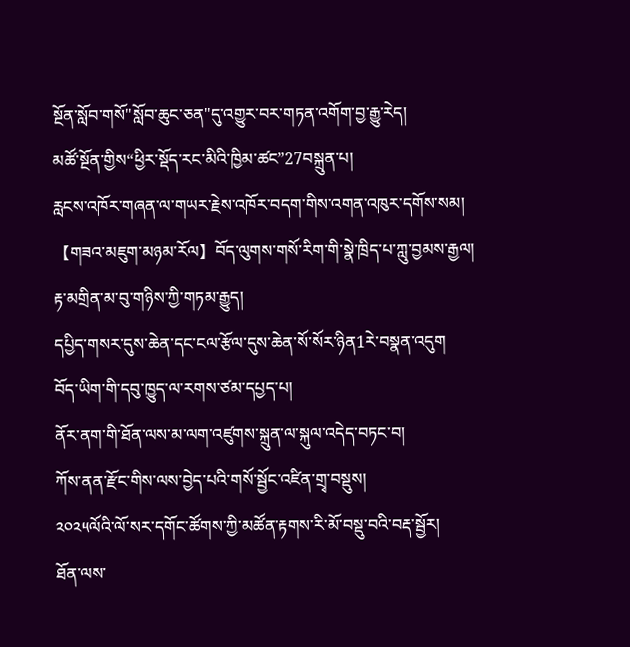སྔོན་སློབ་གསོ"སློབ་ཆུང་ཅན"དུ་འགྱུར་བར་གཏན་འགོག་བྱ་རྒྱུ་རེད།
མཚོ་སྔོན་གྱིས“ཕྱིར་སྡོད་རང་མིའི་ཁྱིམ་ཚང”27བསྐྲུན་པ།
རླངས་འཁོར་གཞན་ལ་གཡར་རྗེས་འཁོར་བདག་གིས་འགན་འཁུར་དགོས་སམ།
【གཟའ་མཇུག་མཉམ་རོལ】བོད་ལུགས་གསོ་རིག་གི་སྣེ་ཁྲིད་པ་ཀླུ་བྱམས་རྒྱལ།
རྟ་མགྲིན་མ་བུ་གཉིས་ཀྱི་གཏམ་རྒྱུད།
དཔྱིད་གསར་དུས་ཆེན་དང་ངལ་རྩོལ་དུས་ཆེན་སོ་སོར་ཉིན1རེ་བསྣན་འདུག
བོད་ཡིག་གི་དབུ་ཁྱུད་ལ་རགས་ཙམ་དཔྱད་པ།
ནོར་ནག་གི་ཐོན་ལས་མ་ལག་འཛུགས་སྐྲུན་ལ་སྐུལ་འདེད་བཏང་བ།
ཀོས་ནན་རྫོང་གིས་ལས་བྱེད་པའི་གསོ་སྦྱོང་འཛིན་གྲྭ་བསྡུས།
༢༠༢༥ལོའི་ལོ་སར་དགོང་ཚོགས་ཀྱི་མཚོན་རྟགས་རི་མོ་བསྡུ་བའི་བརྡ་སྦྱོར།
ཐོན་ལས་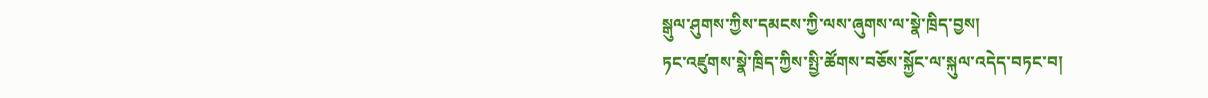སྒུལ་ཤུགས་ཀྱིས་དམངས་ཀྱི་ལས་ཞུགས་ལ་སྣེ་ཁྲིད་བྱས།
ཏང་འཛུགས་སྣེ་ཁྲིད་ཀྱིས་སྤྱི་ཚོགས་བཅོས་སྐྱོང་ལ་སྐུལ་འདེད་བཏང་བ།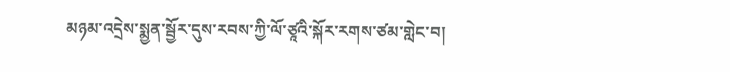མཉམ་འདྲེས་སྨྱན་སྦྱོར་དུས་རབས་ཀྱི་ལོ་ཙཱའི་སྐོར་རགས་ཙམ་གླེང་བ།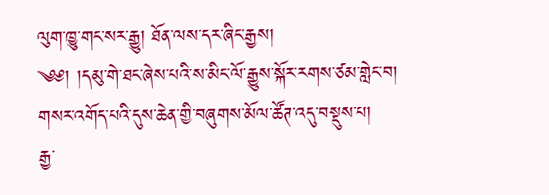ལུག་ཁྱུ་གང་སར་རྒྱུ། ཐོན་ལས་དར་ཞིང་རྒྱས།
༄༅། །དམུ་གེ་ཐང་ཞེས་པའི་ས་མིང་ལོ་རྒྱུས་སྐོར་རགས་ཙམ་གླེང་བ།
གསར་འགོད་པའི་དུས་ཆེན་གྱི་བཞུགས་མོལ་ཚོཊ་འདུ་བསྡུས་པ།
རྒྱ་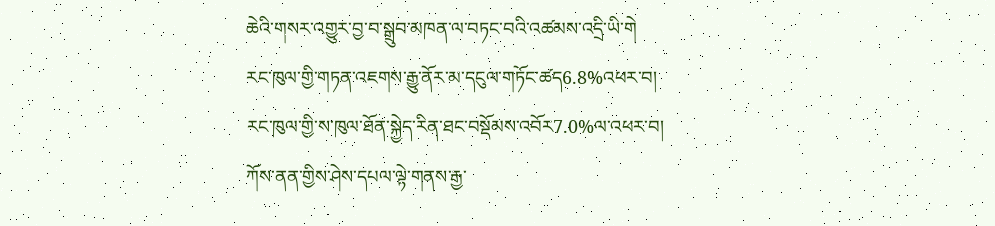ཆེའི་གསར་འགྱུར་བྱ་བ་སྒྲུབ་མཁན་ལ་བཏང་བའི་འཚམས་འདྲི་ཡི་གེ
རང་ཁུལ་གྱི་གཏན་འཇགས་རྒྱུ་ནོར་མ་དངུལ་གཏོང་ཚད6.8%འཕར་བ།
རང་ཁུལ་གྱི་ས་ཁུལ་ཐོན་སྐྱེད་རིན་ཐང་བསྡོམས་འབོར7.0%ལ་འཕར་བ།
ཀོས་ནན་གྱིས་ཤེས་དཔལ་ལྟེ་གནས་རྒྱ་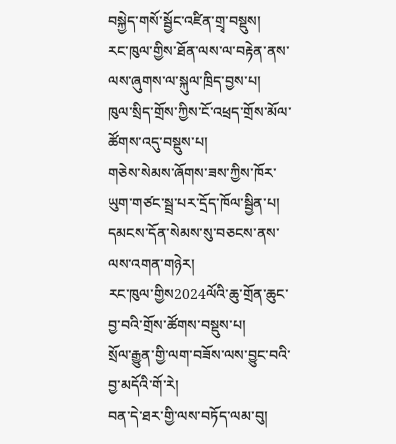བསྐྱེད་གསོ་སྦྱོང་འཛིན་གྲྭ་བསྡུས།
རང་ཁུལ་གྱིས་ཐོན་ལས་ལ་བརྟེན་ནས་ལས་ཞུགས་ལ་སྐུལ་ཁྲིད་བྱས་པ།
ཁུལ་སྲིད་གྲོས་ཀྱིས་ངོ་འཕྲད་གྲོས་མོལ་ཚོགས་འདུ་བསྡུས་པ།
གཅེས་སེམས་ཞོགས་ཟས་ཀྱིས་ཁོར་ཡུག་གཙང་སྦྲ་པར་དྲོད་ཁོལ་སྦྱིན་པ།
དམངས་དོན་སེམས་སུ་བཅངས་ནས་ལས་འགན་གཉེར།
རང་ཁུལ་གྱིས2024ལོའི་ཆུ་གྲོན་ཆུང་བྱ་བའི་གྲོས་ཚོགས་བསྡུས་པ།
སྲོལ་རྒྱུན་གྱི་ལག་བཟོས་ལས་བྱུང་བའི་བྱ་མདོའི་གོ་རེ།
བན་དེ་ཐར་གྱི་ལས་བཏོད་ལམ་བུ།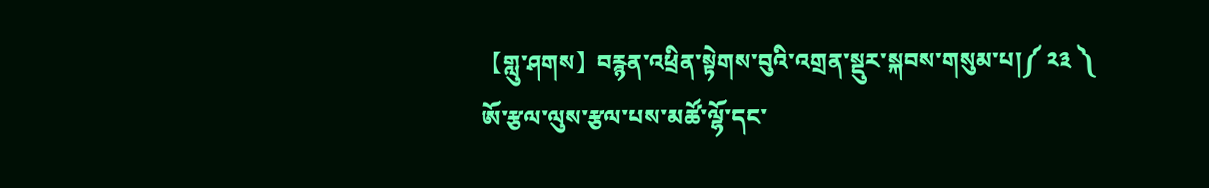【གླུ་ཤགས】བརྙན་འཕྲིན་སྟེགས་བུའི་འགྲན་སྡུར་སྐབས་གསུམ་པ།༼ ༢༣ ༽
ཨོ་རྩལ་ལུས་རྩལ་པས་མཚོ་ལྷོ་དང་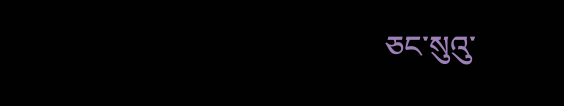ཅང་སུའུ་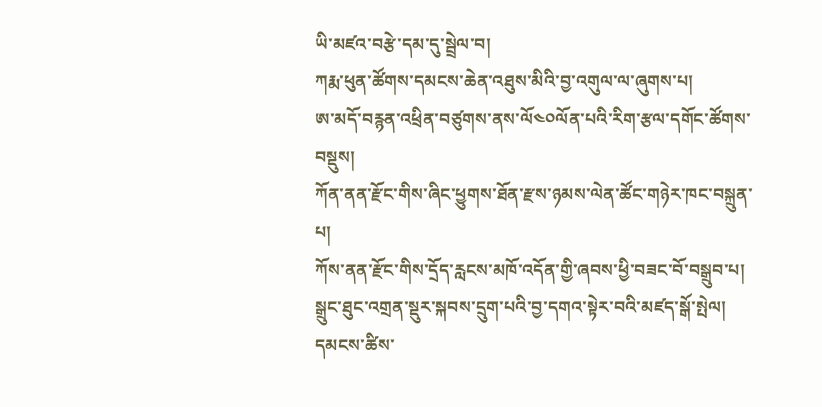ཡི་མཛའ་བརྩེ་དམ་དུ་སྦྲེལ་བ།
ཀརྨ་ཕུན་ཚོགས་དམངས་ཆེན་འཐུས་མིའི་བྱ་འགུལ་ལ་ཞུགས་པ།
ཨ་མདོ་བརྙན་འཕྲིན་བཙུགས་ནས་ལོ༤༠ལོན་པའི་རིག་རྩལ་དགོང་ཚོགས་བསྡུས།
ཀོན་ནན་རྫོང་གིས་ཞིང་ཕྱུགས་ཐོན་རྫས་ཉམས་ལེན་ཚོང་གཉེར་ཁང་བསྐྲུན་པ།
ཀོས་ནན་རྫོང་གིས་དྲོད་རླངས་མཁོ་འདོན་གྱི་ཞབས་ཕྱི་བཟང་བོ་བསྒྲུབ་པ།
སྒྲུང་ཐུང་འགྲན་སྡུར་སྐབས་དྲུག་པའི་བྱ་དགའ་སྟེར་བའི་མཛད་སྒོ་སྤེལ།
དམངས་ཚིས་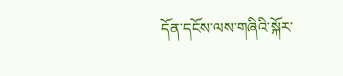དོན་དངོས་ལས་གཞིའི་སྐོར་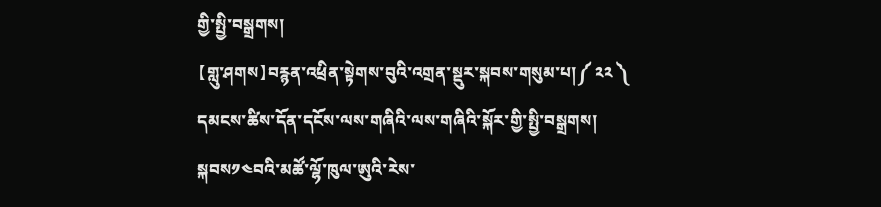གྱི་སྤྱི་བསྒྲགས།
【གླུ་ཤགས】བརྙན་འཕྲིན་སྟེགས་བུའི་འགྲན་སྡུར་སྐབས་གསུམ་པ།༼ ༢༢ ༽
དམངས་ཚིས་དོན་དངོས་ལས་གཞིའི་ལས་གཞིའི་སྐོར་གྱི་སྤྱི་བསྒྲགས།
སྐབས༡༤བའི་མཚོ་ལྷོ་ཁུལ་ཨུའི་རེས་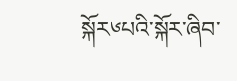སྐོར༦པའི་སྐོར་ཞིབ་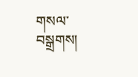གསལ་བསྒྲགས།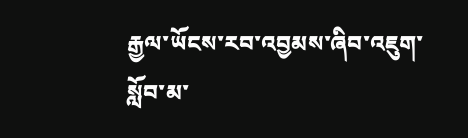རྒྱལ་ཡོངས་རབ་འབྱམས་ཞིབ་འཇུག་སློབ་མ་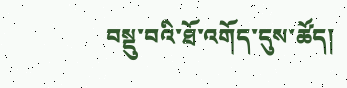བསྡུ་བའི་ཐོ་འགོད་དུས་ཚོད།